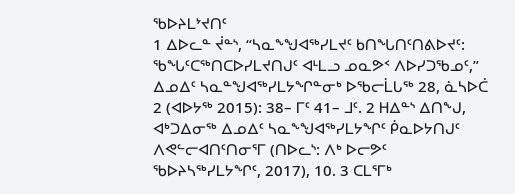ᖃᐅᔨᒪᔾᔪᑎᑦ
1 ᐃᐅᓚᓐ ᔫᓐᔅ, “ᓴᓇᖕᖑᐊᖅᓯᒪᔪᑦ ᑲᑎᖓᑎᑦᑎᕕᐅᔪᑦ: ᖃᖓᑦᑕᖅᑎᑕᐅᓯᒪᔪᑎᒍᑦ ᐊᒻᒪᓗ ᓄᓇᕗᑉ ᐱᐅᓯᑐᖃᓄᑦ,” ᐃᓄᐃᑦ ᓴᓇᓐᖑᐊᖅᓯᒪᔭᖏᓐᓂᒃ ᐅᖃᓕᒫᒐᖅ 28, ᓈᓴᐅᑖ 2 (ᐊᐅᔭᖅ 2015): 38– ᒥᑦ 41– ᒧᑦ. 2 ᕼᐃᓐᔅ ᐃᑎᖕᒍ, ᐊᒃᑐᐃᓂᖅ ᐃᓄᐃᑦ ᓴᓇᖕᖑᐊᖅᓯᒪᔭᖏᑦ ᑮᓇᐅᔭᑎᒍᑦ ᐱᕙᓪᓕᐊᑎᑦᑎᓂᕐᒥ (ᑎᐅᓚᔅ: ᐱᒃ ᐅᓕᕗᑦ ᖃᐅᔨᓴᖅᓯᒪᔭᖏᑦ, 2017), 10. 3 ᑕᒪᕐᒥᒃ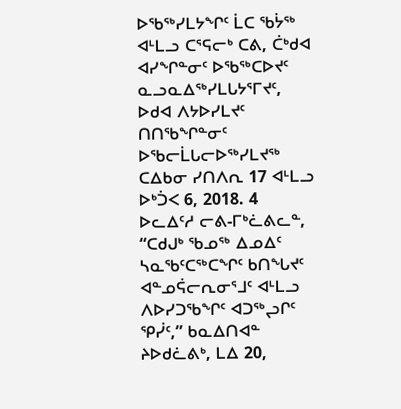ᐅᖃᖅᓯᒪᔭᖏᑦ ᒫᑕ ᖃᔮᖅ ᐊᒻᒪᓗ ᑕᕐᕋᓕᒃ ᑕᕕ, ᑖᒃᑯᐊ ᐊᓯᖏᓐᓂᑦ ᐅᖃᖅᑕᐅᔪᑦ ᓇᓗᓇᐃᖅᓯᒪᒐᔭᕐᒥᔪᑦ, ᐅᑯᐊ ᐱᔭᐅᓯᒪᔪᑦ ᑎᑎᖃᖏᓐᓂᑦ ᐅᖃᓕᒫᒐᓕᐅᖅᓯᒪᔪᖅ ᑕᐃᑲᓂ ᓯᑎᐱᕆ 17 ᐊᒻᒪᓗ ᐅᒃᑑᐸ 6, 2018. 4 ᐅᓚᐃᑦᓱ ᓕᕕ-ᒥᒃᓛᕕᓚᓐ, “ᑕᑯᒍᒃ ᖃᓄᖅ ᐃᓄᐃᑦ ᓴᓇᖃᑦᑕᖅᑕᖏᑦ ᑲᑎᖓᔪᑦ ᐊᓐᓄᕌᓕᕆᓂᕐᒧᑦ ᐊᒻᒪᓗ ᐱᐅᓯᑐᖃᖏᑦ ᐊᑐᖅᖢᒋᑦ ᕿᓰᑦ,” ᑲᓇᐃᑎᐊᓐ ᔨᐅᑯᓛᕕᒃ, ᒪᐃ 20,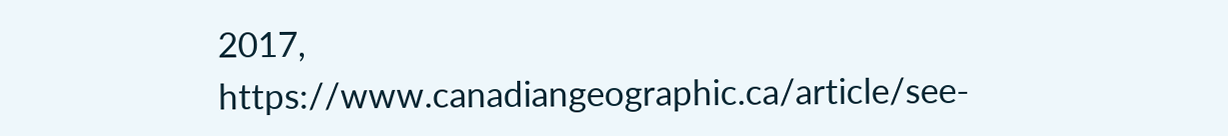2017, https://www.canadiangeographic.ca/article/see-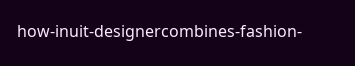how-inuit-designercombines-fashion-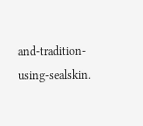and-tradition-using-sealskin.